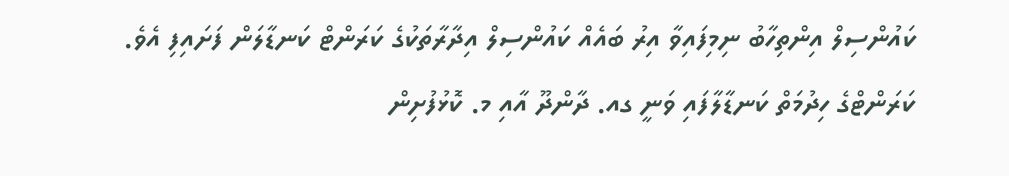ކައުންސިލް އިންތިހާބު ނިމިފައިވާ އިރު ބައެއް ކައުންސިލް އިދާރާތަކުގެ ކަރަންޓް ކަނޑާލަން ފަށައިފި އެވެ.
ކަރަންޓްގެ ހިދުމަތް ކަނޑާލާފައި ވަނީ ގއ. ދާންދޫ އާއި މ. ކޮޅުފުށިން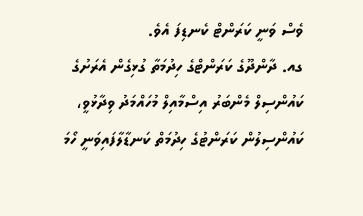ވެސް ވަނީ ކަރަންޓް ކެނޑިފަ އެވެ.
ގއ. ދާންދޫގެ ކަރަންޓްގެ ހިދުމަތާ ގުޅިގެން އެރަށުގެ ކައުންސިލް މެންބަރު އިސްމާއިލް މުހައްމަދު ވިދާޅުވީ، ކައުންސިލުން ކަރަންޓުގެ ހިދުމަތް ކަނޑާލާފައިވަނީ ހޯމަ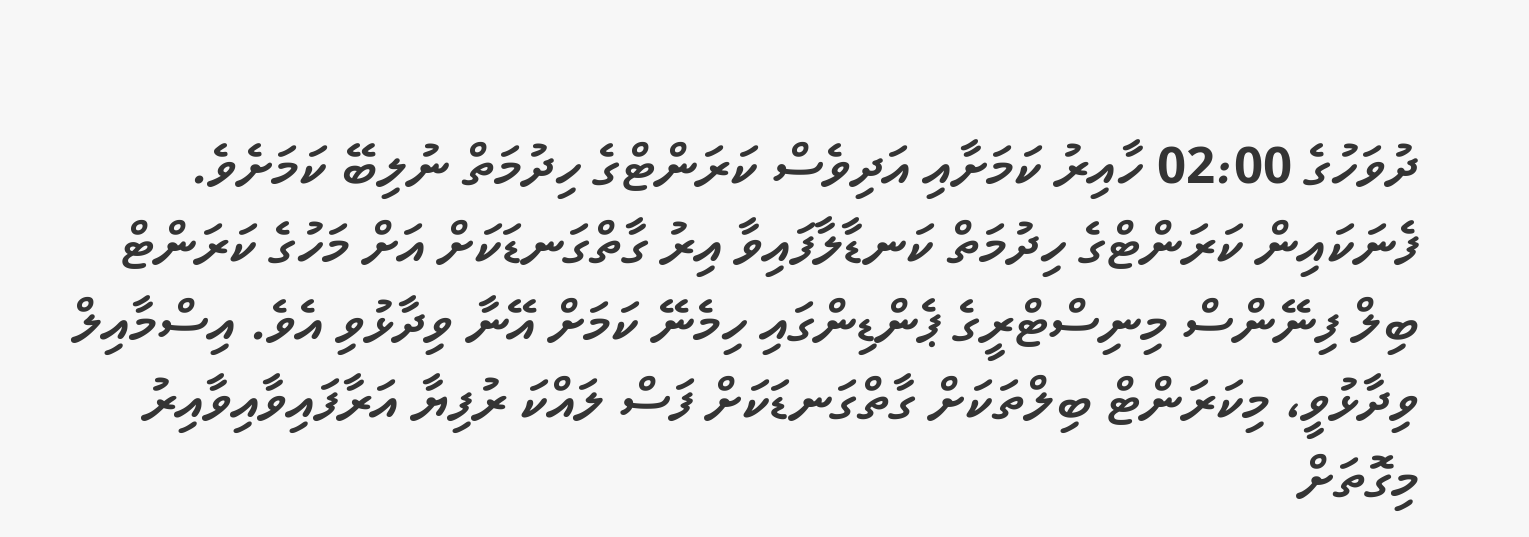ދުވަހުގެ 02:00 ހާއިރު ކަމަށާއި އަދިވެސް ކަރަންޓްގެ ހިދުމަތް ނުލިބޭ ކަމަށެވެ. ފެނަކައިން ކަރަންޓްގެ ހިދުމަތް ކަނޑާލާފައިވާ އިރު ގާތްގަނޑަކަށް އަށް މަހުގެ ކަރަންޓް ބިލް ފިނޭންސް މިނިސްޓްރީގެ ޕެންޑިންގައި ހިމެނޭ ކަމަށް އޭނާ ވިދާޅުވި އެވެ. އިސްމާއިލް ވިދާޅުވީ، މިކަރަންޓް ބިލްތަކަށް ގާތްގަނޑަކަށް ފަސް ލައްކަ ރުފިޔާ އަރާފައިވާއިވާއިރު މިގޮތަށް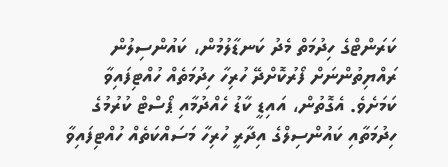ކަރަންޓްގެ ހިދުމަތް މެދު ކަނޑާލުމުން، ކައުންސިލުން ރައްޔިތުންނަށް ފޯރުކޮށްދޭ ހުރިހާ ހިދުމަތެއް ހުއްޓިފައިވާ ކަމަށެވެ. އެގޮތުން، އައިޑީ ކާޑު ހެއްދުމާއި ޕޯސްޓް ކުރުމުގެ ހިދުމަތާއި ކައުންސިލްގެ އިދާރީ ހުރިހާ މަސައްކަތެއް ހުއްޓިފައިވާ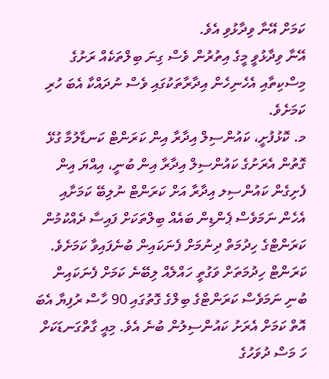ކަމަށް އޭނާ ވިދާޅުވި އެވެ.
އޭނާ ވިދާޅުވީ މީގެ އިތުރުން ވެސް ގިނަ ބިލްތަކެއް ރަށުގެ މިސްކިތާއި އެހެނިހެން އިދާރާތަކުގައި ވެސް ނުދައްކާ އެބަ ހުރި ކަމަށެވެ.
މ. ކޮޅުފުށީ، ކައުންސިލް އިދާރާ އިން ކަރަންޓް ކަނޑާލުމާ ގުޅޭ ގޮތުން އެރަށުގެ ކައުންސިލް އިދާރާ އިން ބުނީ، އިއްޔަ އިން ފެށިގެން ކައުންސިލ އިދާރާ އަށް ކަރަންޓް ނުލިބޭ ކަމަށާއި އެހެން ނަމަވެސް ޕެންޑިން ބައެއް ބިލްތަކަށް ފައިސާ ދެއްކުމުން ކަރަންޓްގެ ހިދުމަތް ދިނުމަށް ފެނަކައިން ބުނެފައިވާ ކަމަށެވެ.
ކަރަންޓް ހިދުމަތަށް ވަގުތީ ހައްލެއް ލިބޭނެ ކަމަށް ފެނަކައިން ބުނި ނަމަވެސް ކަރަންޓްގެ ބިލްގެ ގޮތުގައި 90 ހާސް ރުފިޔާ އެބަ އޮތް ކަމަށް އެރަށު ކައުންސިލުން ބުނެ އެވެ. މިއީ ގާތްގަނޑަކަށް ހަ މަސް ދުވަހުގެ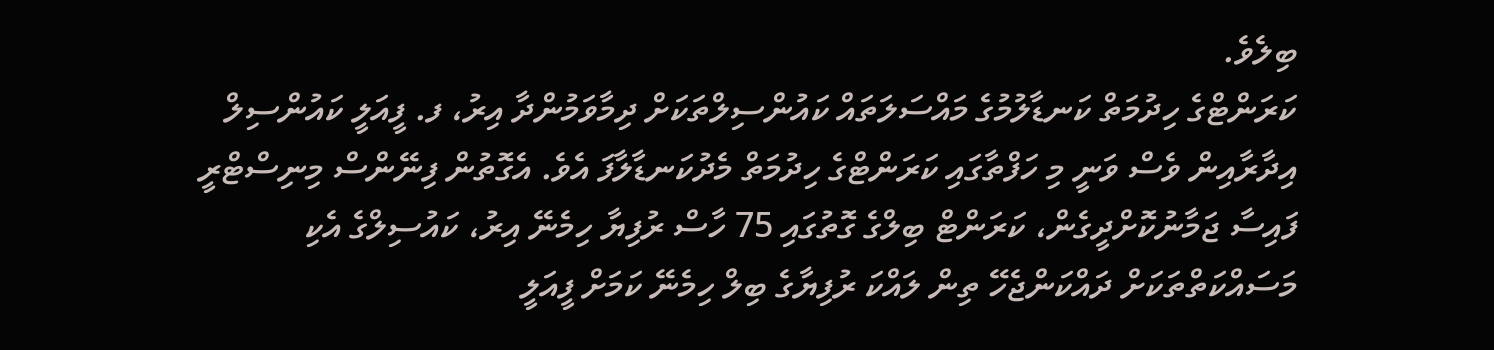ބިލެވެ.
ކަރަންޓްގެ ހިދުމަތް ކަނޑާލުމުގެ މައްސަލަތައް ކައުންސިލްތަކަށް ދިމާވަމުންދާ އިރު، ފ. ފީއަލީ ކައުންސިލް އިދާރާއިން ވެސް ވަނީ މި ހަފްތާގައި ކަރަންޓްގެ ހިދުމަތް މެދުކަނޑާލާފަ އެވެ. އެގޮތުން ފިނޭންސް މިނިސްޓްރީ ފައިސާ ޖަމާނުކޮށްދީގެން، ކަރަންޓް ބިލްގެ ގޮތުގައި 75 ހާސް ރުފިޔާ ހިމެނޭ އިރު، ކައުސިލްގެ އެކި މަސައްކަތްތަކަށް ދައްކަންޖެހޭ ތިން ލައްކަ ރުފިޔާގެ ބިލް ހިމެނޭ ކަމަށް ފީއަލީ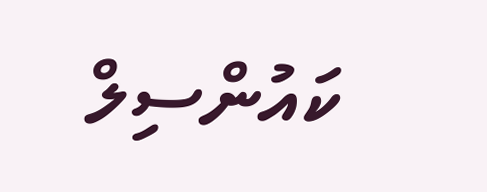ކައުންސިލް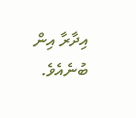އިދާރާ އިން ބުނެއެވެ.